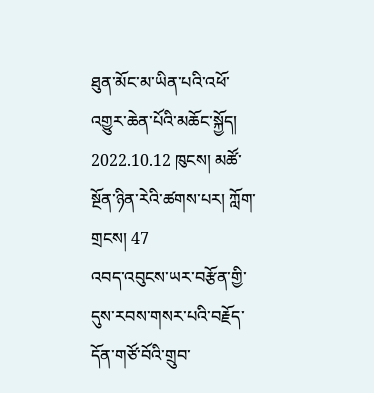ཐུན་མོང་མ་ཡིན་པའི་འཕོ་འགྱུར་ཆེན་པོའི་མཆོང་སྐྱོད།
2022.10.12 ཁུངས། མཚོ་སྔོན་ཉིན་རེའི་ཚགས་པར། ཀློག་གྲངས། 47
འབད་འབུངས་ཡར་བརྩོན་གྱི་དུས་རབས་གསར་པའི་བརྗོད་དོན་གཙོ་བོའི་གྲུབ་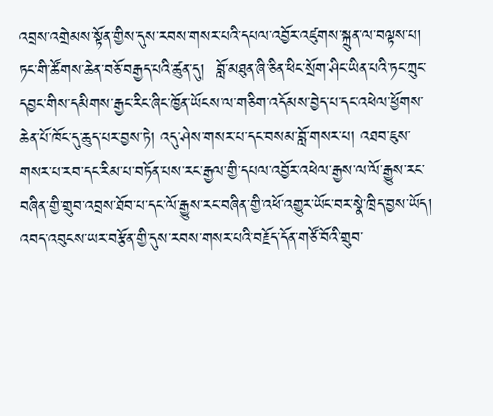འབྲས་འགྲེམས་སྟོན་གྱིས་དུས་རབས་གསར་པའི་དཔལ་འབྱོར་འཛུགས་སྐྲུན་ལ་བལྟས་པ།
ཏང་གི་ཚོགས་ཆེན་བཅོ་བརྒྱད་པའི་ཚུན་དུ།  བློ་མཐུན་ཞི་ཅིན་ཕིང་སྲོག་ཤིང་ཡིན་པའི་ཏང་ཀྲུང་དབྱང་གིས་དམིགས་རྒྱང་རིང་ཞིང་ཁྱོན་ཡོངས་ལ་གཅིག་འདོམས་བྱེད་པ་དང་འཕེལ་ཕྱོགས་ཆེན་པོ་ཁོང་དུ་ཆུད་པར་བྱས་ཏེ། འདུ་ཤེས་གསར་པ་དང་བསམ་བློ་གསར་པ། འཐབ་ཇུས་གསར་པ་རབ་དང་རིམ་པ་བཏོན་པས་རང་རྒྱལ་གྱི་དཔལ་འབྱོར་འཕེལ་རྒྱས་ལ་ལོ་རྒྱུས་རང་བཞིན་གྱི་གྲུབ་འབྲས་ཐོབ་པ་དང་ལོ་རྒྱུས་རང་བཞིན་གྱི་འཕོ་འགྱུར་ཡོང་བར་སྣེ་ཁྲིད་བྱས་ཡོད།
འབད་འབུངས་ཡར་བརྩོན་གྱི་དུས་རབས་གསར་པའི་བརྗོད་དོན་གཙོ་བོའི་གྲུབ་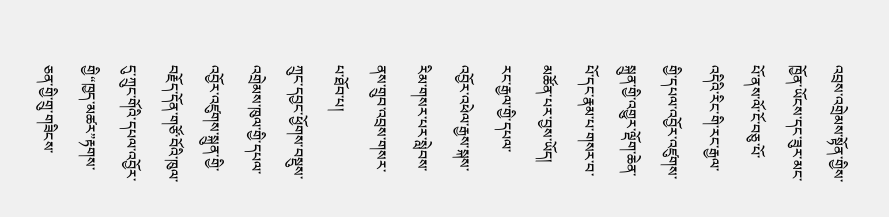འབྲས་འགྲེམས་སྟོན་གྱིས་ཁྱོན་ཡོངས་དང་ཟུར་མང་པོ་ནས་ལོ་ངོ་བཅུ་པོ་འདིའི་རིང་གི་རང་རྒྱལ་གྱི་དཔལ་འབྱོར་འཛུགས་སྐྲུན་གྱི་འགྱུར་ལྡོག་ཆེན་པོ་དང་རྣམ་པ་གསར་བ་མཚོན་པར་བྱས་ཡོད།
རང་རྒྱལ་གྱི་དཔལ་འབྱོར་འཕེལ་རྒྱས་སྐས་རིམ་གསར་པར་སླེབས་ནས་གྲུབ་འབྲས་གསར་པ་ཐོབ་པ།
ཀྲུང་དབྱང་ཕྱོགས་བསྡུས་འགྲེམས་ཁུལ་གྱི་དཔལ་འབྱོར་འཛུགས་སྐྲུན་གྱི་བརྗོད་དོན་གཙོ་བོའི་ཁུལ་དུ་ཀྲུང་གོའི་དཔལ་འབྱོར་གྱི“ཁྱད་མཚར”རྟགས་ཅན་གྱི་གྲུ་གཟིངས་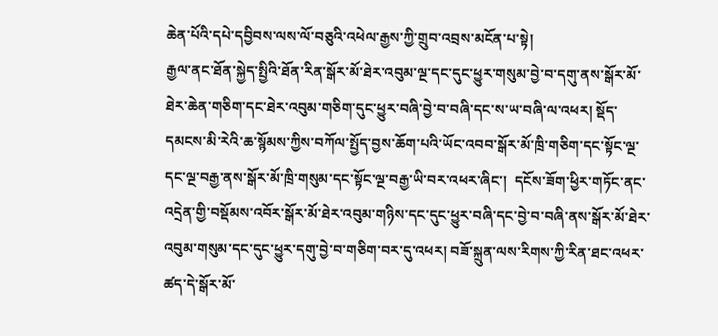ཆེན་པོའི་དཔེ་དབྱིབས་ལས་ལོ་བཅུའི་འཕེལ་རྒྱས་ཀྱི་གྲུབ་འབྲས་མངོན་པ་སྟེ།
རྒྱལ་ནང་ཐོན་སྐྱེད་སྤྱིའི་ཐོན་རིན་སྒོར་མོ་ཐེར་འབུམ་ལྔ་དང་དུང་ཕྱུར་གསུམ་བྱེ་བ་དགུ་ནས་སྒོར་མོ་ཐེར་ཆེན་གཅིག་དང་ཐེར་འབུམ་གཅིག་དུང་ཕྱུར་བཞི་བྱེ་བ་བཞི་དང་ས་ཡ་བཞི་ལ་འཕར། སྡོད་དམངས་མི་རེའི་ཆ་སྙོམས་ཀྱིས་བཀོལ་སྤྱོད་བྱས་ཆོག་པའི་ཡོང་འབབ་སྒོར་མོ་ཁྲི་གཅིག་དང་སྟོང་ལྔ་དང་ལྔ་བརྒྱ་ནས་སྒོར་མོ་ཁྲི་གསུམ་དང་སྟོང་ལྔ་བརྒྱ་ཡི་བར་འཕར་ཞིང་།  དངོས་ཟོག་ཕྱིར་གཏོང་ནང་འདྲེན་གྱི་བསྡོམས་འབོར་སྒོར་མོ་ཐེར་འབུམ་གཉིས་དང་དུང་ཕྱུར་བཞི་དང་བྱེ་བ་བཞི་ནས་སྒོར་མོ་ཐེར་འབུམ་གསུམ་དང་དུང་ཕྱུར་དགུ་བྱེ་བ་གཅིག་བར་དུ་འཕར། བཟོ་སྐྲུན་ལས་རིགས་ཀྱི་རིན་ཐང་འཕར་ཚད་དེ་སྒོར་མོ་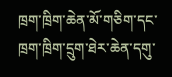ཁྲག་ཁྲིག་ཆེན་མོ་གཅིག་དང་ཁྲག་ཁྲིག་དྲུག་ཐེར་ཆེན་དགུ་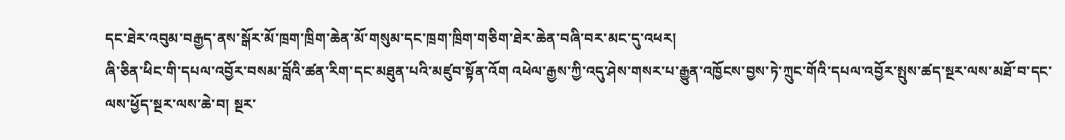དང་ཐེར་འབུམ་བརྒྱད་ནས་སྒོར་མོ་ཁྲག་ཁྲིག་ཆེན་མོ་གསུམ་དང་ཁྲག་ཁྲིག་གཅིག་ཐེར་ཆེན་བཞི་བར་མང་དུ་འཕར།
ཞི་ཅིན་ཕིང་གི་དཔལ་འབྱོར་བསམ་བློའི་ཚན་རིག་དང་མཐུན་པའི་མཛུབ་སྟོན་འོག འཕེལ་རྒྱས་ཀྱི་འདུ་ཤེས་གསར་པ་རྒྱུན་འཁྱོངས་བྱས་ཏེ་ཀྲུང་གོའི་དཔལ་འབྱོར་སྤུས་ཚད་སྔར་ལས་མཐོ་བ་དང་ལས་ཕྱོད་སྔར་ལས་ཆེ་བ། སྔར་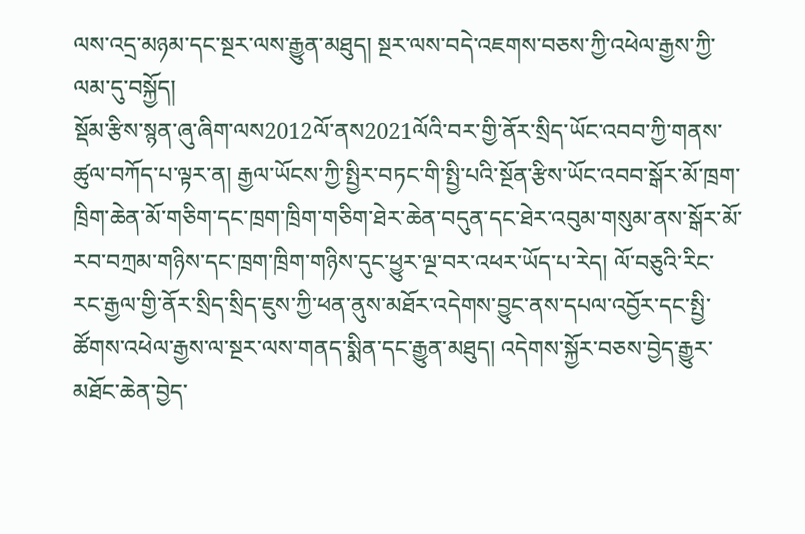ལས་འདྲ་མཉམ་དང་སྔར་ལས་རྒྱུན་མཐུད། སྔར་ལས་བདེ་འཇགས་བཅས་ཀྱི་འཕེལ་རྒྱས་ཀྱི་ལམ་དུ་བསྐྱོད།
སྡོམ་རྩིས་སྙན་ཞུ་ཞིག་ལས2012ལོ་ནས2021ལོའི་བར་གྱི་ནོར་སྲིད་ཡོང་འབབ་ཀྱི་གནས་ཚུལ་བཀོད་པ་ལྟར་ན། རྒྱལ་ཡོངས་ཀྱི་སྤྱིར་བཏང་གི་སྤྱི་པའི་སྔོན་རྩིས་ཡོང་འབབ་སྒོར་མོ་ཁྲག་ཁྲིག་ཆེན་མོ་གཅིག་དང་ཁྲག་ཁྲིག་གཅིག་ཐེར་ཆེན་བདུན་དང་ཐེར་འབུམ་གསུམ་ནས་སྒོར་མོ་རབ་བཀྲམ་གཉིས་དང་ཁྲག་ཁྲིག་གཉིས་དུང་ཕྱུར་ལྔ་བར་འཕར་ཡོད་པ་རེད། ལོ་བཅུའི་རིང་རང་རྒྱལ་གྱི་ནོར་སྲིད་སྲིད་ཇུས་ཀྱི་ཕན་ནུས་མཐོར་འདེགས་བྱུང་ནས་དཔལ་འབྱོར་དང་སྤྱི་ཚོགས་འཕེལ་རྒྱས་ལ་སྔར་ལས་གནད་སྨིན་དང་རྒྱུན་མཐུད། འདེགས་སྐྱོར་བཅས་བྱེད་རྒྱུར་མཐོང་ཆེན་བྱེད་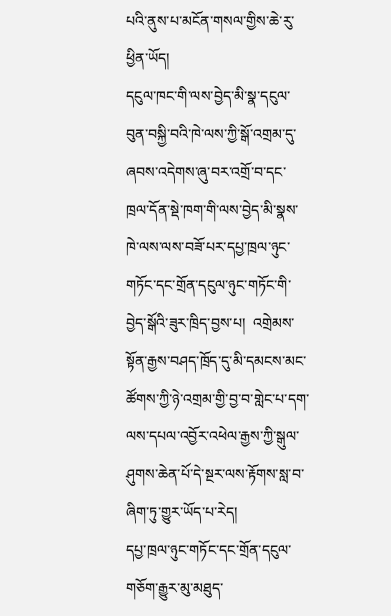པའི་ནུས་པ་མངོན་གསལ་གྱིས་ཆེ་རུ་ཕྱིན་ཡོད།
དངུལ་ཁང་གི་ལས་བྱེད་མི་སྣ་དངུལ་བུན་བསྐྱི་བའི་ཁེ་ལས་ཀྱི་སྒོ་འགྲམ་དུ་ཞབས་འདེགས་ཞུ་བར་འགྲོ་བ་དང་ཁྲལ་དོན་སྡེ་ཁག་གི་ལས་བྱེད་མི་སྣས་ཁེ་ལས་ལས་བཟོ་པར་དཔྱ་ཁྲལ་ཉུང་གཏོང་དང་གྲོན་དངུལ་ཉུང་གཏོང་གི་བྱེད་སྒོའི་ཟུར་ཁྲིད་བྱས་པ།  འགྲེམས་སྟོན་རྒྱས་བཤད་ཁྲོད་དུ་མི་དམངས་མང་ཚོགས་ཀྱི་ཉེ་འགྲམ་གྱི་བྱ་བ་གླེང་པ་དག་ལས་དཔལ་འབྱོར་འཕེལ་རྒྱས་ཀྱི་སྒུལ་ཤུགས་ཆེན་པོ་དེ་སྔར་ལས་རྟོགས་སླ་བ་ཞིག་ཏུ་གྱུར་ཡོད་པ་རེད།
དཔྱ་ཁྲལ་ཉུང་གཏོང་དང་གྲོན་དངུལ་གཅོག་རྒྱུར་མུ་མཐུད་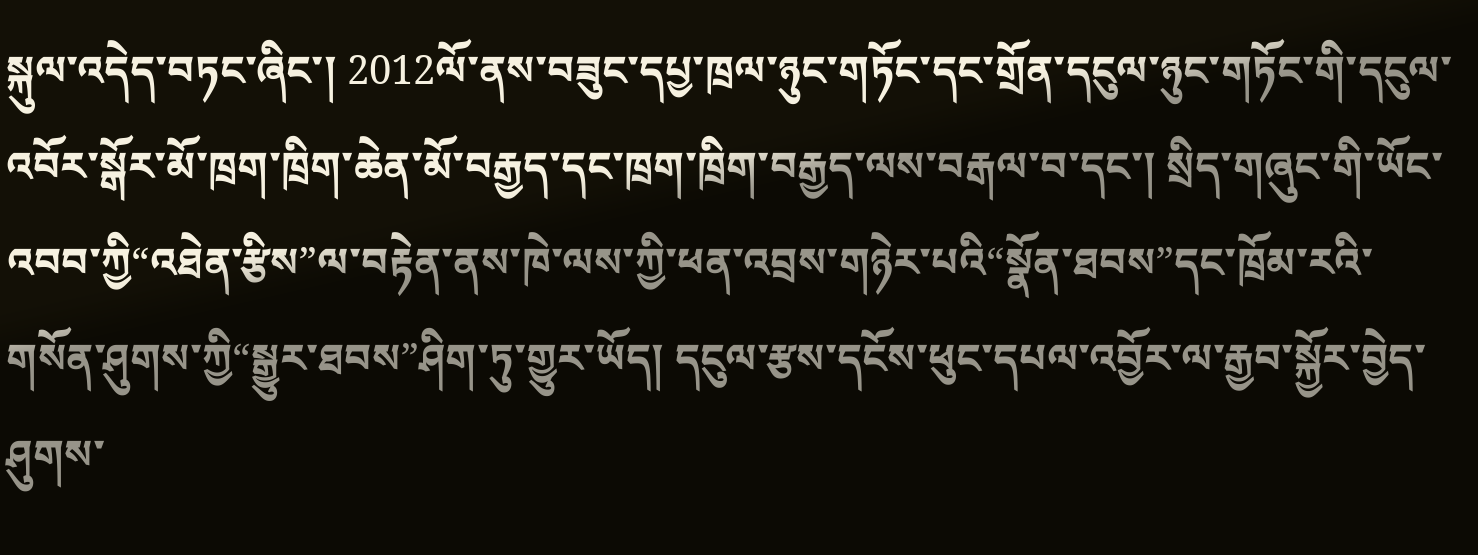སྐུལ་འདེད་བཏང་ཞིང་། 2012ལོ་ནས་བཟུང་དཔྱ་ཁྲལ་ཉུང་གཏོང་དང་གྲོན་དངུལ་ཉུང་གཏོང་གི་དངུལ་འབོར་སྒོར་མོ་ཁྲག་ཁྲིག་ཆེན་མོ་བརྒྱད་དང་ཁྲག་ཁྲིག་བརྒྱད་ལས་བརྒལ་བ་དང་། སྲིད་གཞུང་གི་ཡོང་འབབ་ཀྱི“འཐེན་རྩིས”ལ་བརྟེན་ནས་ཁེ་ལས་ཀྱི་ཕན་འབྲས་གཉེར་པའི“སྣོན་ཐབས”དང་ཁྲོམ་རའི་གསོན་ཤུགས་ཀྱི“སྒྱུར་ཐབས”ཤིག་ཏུ་གྱུར་ཡོད། དངུལ་རྩས་དངོས་ཕུང་དཔལ་འབྱོར་ལ་རྒྱབ་སྐྱོར་བྱེད་ཤུགས་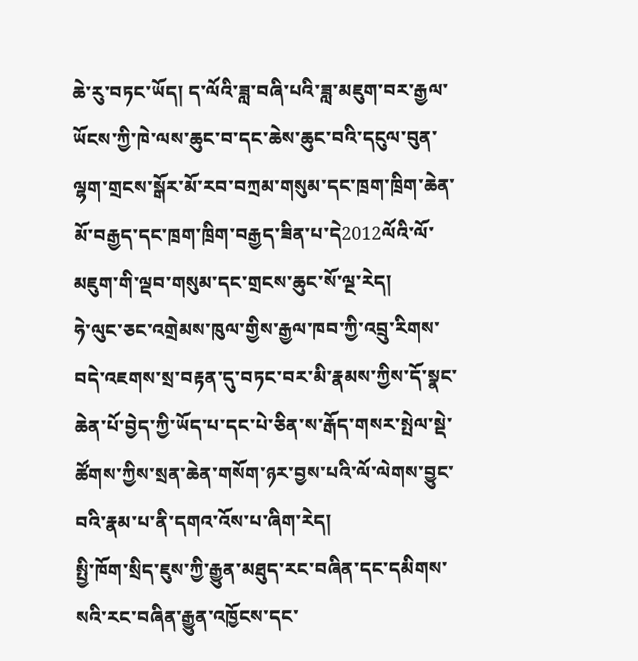ཆེ་རུ་བཏང་ཡོད། ད་ལོའི་ཟླ་བཞི་པའི་ཟླ་མཇུག་བར་རྒྱལ་ཡོངས་ཀྱི་ཁེ་ལས་ཆུང་བ་དང་ཆེས་ཆུང་བའི་དངུལ་བུན་ལྷག་གྲངས་སྒོར་མོ་རབ་བཀྲམ་གསུམ་དང་ཁྲག་ཁྲིག་ཆེན་མོ་བརྒྱད་དང་ཁྲག་ཁྲིག་བརྒྱད་ཟིན་པ་དེ2012ལོའི་ལོ་མཇུག་གི་ལྡབ་གསུམ་དང་གྲངས་ཆུང་སོ་ལྔ་རེད།
ཧེ་ལུང་ཅང་འགྲེམས་ཁུལ་གྱིས་རྒྱལ་ཁབ་ཀྱི་འབྲུ་རིགས་བདེ་འཇགས་སྲ་བརྟན་དུ་བཏང་བར་མི་རྣམས་ཀྱིས་དོ་སྣང་ཆེན་པོ་བྱེད་ཀྱི་ཡོད་པ་དང་པེ་ཅིན་ས་རྒོད་གསར་སྤེལ་སྡེ་ཚོགས་ཀྱིས་སྲན་ཆེན་གསོག་ཉར་བྱས་པའི་ལོ་ལེགས་བྱུང་བའི་རྣམ་པ་ནི་དགའ་འོས་པ་ཞིག་རེད།
སྤྱི་ཁོག་སྲིད་ཇུས་ཀྱི་རྒྱུན་མཐུད་རང་བཞིན་དང་དམིགས་སའི་རང་བཞིན་རྒྱུན་འཁྱོངས་དང་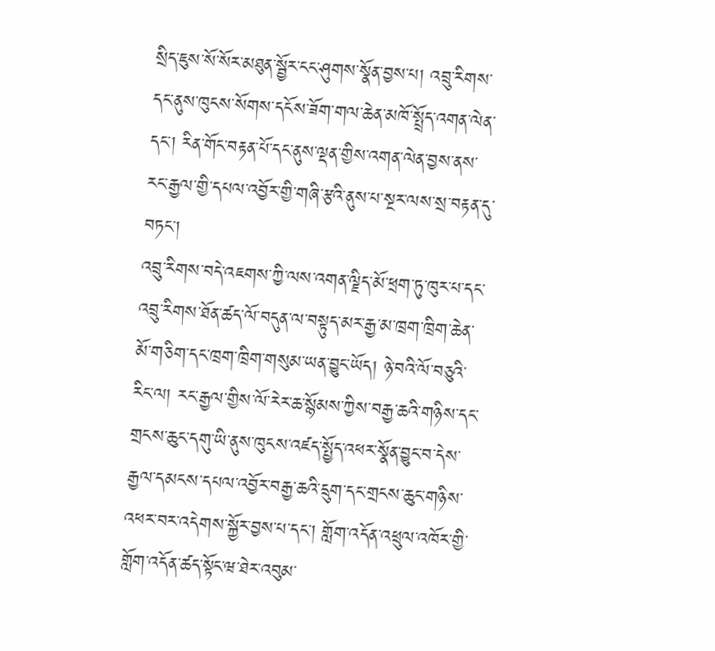སྲིད་ཇུས་སོ་སོར་མཐུན་སྦྱོར་ངང་ཤུགས་སྣོན་བྱས་པ། འབྲུ་རིགས་དང་ནུས་ཁུངས་སོགས་དངོས་ཟོག་གལ་ཆེན་མཁོ་སྤྲོད་འགན་ལེན་དང་། རིན་གོང་བརྟན་པོ་དང་ནུས་ལྡན་གྱིས་འགན་ལེན་བྱས་ནས་རང་རྒྱལ་གྱི་དཔལ་འབྱོར་གྱི་གཞི་རྩའི་ནུས་པ་སྔར་ལས་སྲ་བརྟན་དུ་བཏང་།
འབྲུ་རིགས་བདེ་འཇགས་ཀྱི་ལས་འགན་ལྗིད་མོ་ཕྲག་ཏུ་ཁུར་པ་དང་འབྲུ་རིགས་ཐོན་ཚད་ལོ་བདུན་ལ་བསྟུད་མར་རྒྱ་མ་ཁྲག་ཁྲིག་ཆེན་མོ་གཅིག་དང་ཁྲག་ཁྲིག་གསུམ་ཡན་བྱུང་ཡོད། ཉེ་བའི་ལོ་བཅུའི་རིང་ལ། རང་རྒྱལ་གྱིས་ལོ་རེར་ཆ་སྙོམས་ཀྱིས་བརྒྱ་ཆའི་གཉིས་དང་གྲངས་ཆུང་དགུ་ཡི་ནུས་ཁུངས་འཛད་སྤྱོད་འཕར་སྣོན་བྱུང་བ་དེས་རྒྱལ་དམངས་དཔལ་འབྱོར་བརྒྱ་ཆའི་དྲུག་དང་གྲངས་ཆུང་གཉིས་འཕར་བར་འདེགས་སྐྱོར་བྱས་པ་དང་། གློག་འདོན་འཕྲུལ་འཁོར་གྱི་གློག་འདོན་ཚད་སྟོང་ཝ་ཐེར་འབུམ་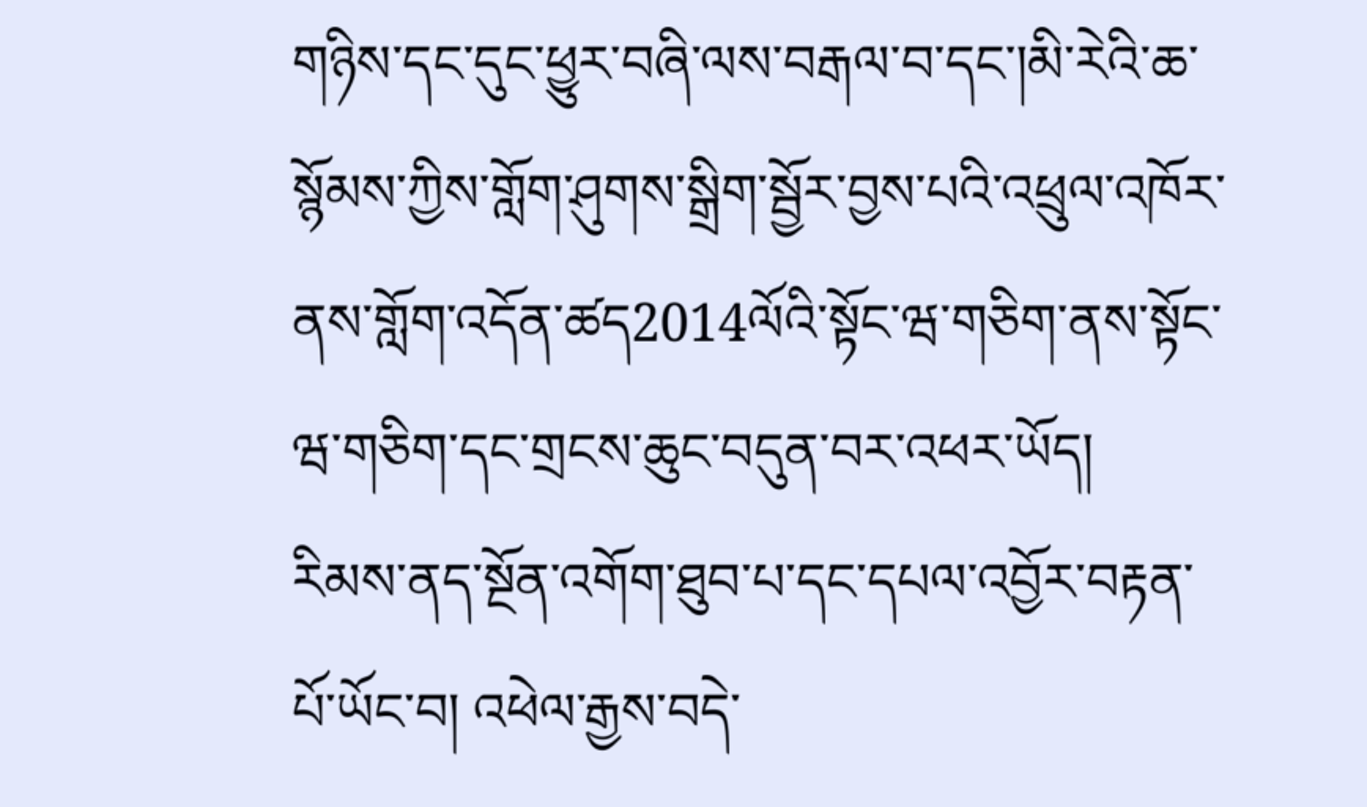གཉིས་དང་དུང་ཕྱུར་བཞི་ལས་བརྒལ་བ་དང་།མི་རེའི་ཆ་སྙོམས་ཀྱིས་གློག་ཤུགས་སྒྲིག་སྦྱོར་བྱས་པའི་འཕྲུལ་འཁོར་ནས་གློག་འདོན་ཚད2014ལོའི་སྟོང་ཝ་གཅིག་ནས་སྟོང་ཝ་གཅིག་དང་གྲངས་ཆུང་བདུན་བར་འཕར་ཡོད།
རིམས་ནད་སྔོན་འགོག་ཐུབ་པ་དང་དཔལ་འབྱོར་བརྟན་པོ་ཡོང་བ། འཕེལ་རྒྱས་བདེ་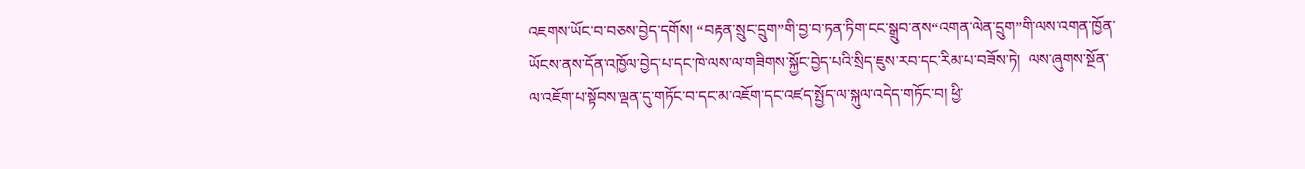འཇགས་ཡོང་བ་བཅས་བྱེད་དགོས། “བརྟན་སྲུང་དྲུག”གི་བྱ་བ་ཏན་ཏིག་ངང་སྒྲུབ་ནས“འགན་ལེན་དྲུག”གི་ལས་འགན་ཁྱོན་ཡོངས་ནས་དོན་འཁྱོལ་བྱེད་པ་དང་ཁེ་ལས་ལ་གཟིགས་སྐྱོང་བྱེད་པའི་སྲིད་ཇུས་རབ་དང་རིམ་པ་བཟོས་ཏེ།  ལས་ཞུགས་སྔོན་ལ་འཇོག་པ་སྟོབས་ལྡན་དུ་གཏོང་བ་དང་མ་འཇོག་དང་འཛད་སྤྱོད་ལ་སྐུལ་འདེད་གཏོང་བ། ཕྱི་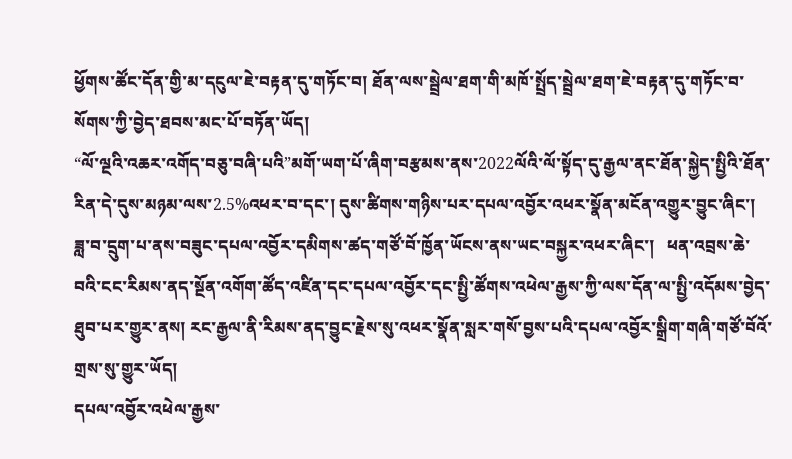ཕྱོགས་ཚོང་དོན་གྱི་མ་དངུལ་ཇེ་བརྟན་དུ་གཏོང་བ། ཐོན་ལས་སྦྲེལ་ཐག་གི་མཁོ་སྤྲོད་སྦྲེལ་ཐག་ཇེ་བརྟན་དུ་གཏོང་བ་སོགས་ཀྱི་བྱེད་ཐབས་མང་པོ་བཏོན་ཡོད།
“ལོ་ལྔའི་འཆར་འགོད་བཅུ་བཞི་པའི”མགོ་ཡག་པོ་ཞིག་བརྩམས་ནས་2022ལོའི་ལོ་སྟོད་དུ་རྒྱལ་ནང་ཐོན་སྐྱེད་སྤྱིའི་ཐོན་རིན་དེ་དུས་མཉམ་ལས་2.5%འཕར་བ་དང་། དུས་ཚིགས་གཉིས་པར་དཔལ་འབྱོར་འཕར་སྣོན་མངོན་འགྱུར་བྱུང་ཞིང་། ཟླ་བ་དྲུག་པ་ནས་བཟུང་དཔལ་འབྱོར་དམིགས་ཚད་གཙོ་བོ་ཁྱོན་ཡོངས་ནས་ཡང་བསྐྱར་འཕར་ཞིང་།   ཕན་འབྲས་ཆེ་བའི་ངང་རིམས་ནད་སྔོན་འགོག་ཚོད་འཛིན་དང་དཔལ་འབྱོར་དང་སྤྱི་ཚོགས་འཕེལ་རྒྱས་ཀྱི་ལས་དོན་ལ་སྤྱི་འདོམས་བྱེད་ཐུབ་པར་གྱུར་ནས། རང་རྒྱལ་ནི་རིམས་ནད་བྱུང་རྗེས་སུ་འཕར་སྣོན་སླར་གསོ་བྱས་པའི་དཔལ་འབྱོར་སྒྲིག་གཞི་གཙོ་བོའོ་གྲས་སུ་གྱུར་ཡོད།
དཔལ་འབྱོར་འཕེལ་རྒྱས་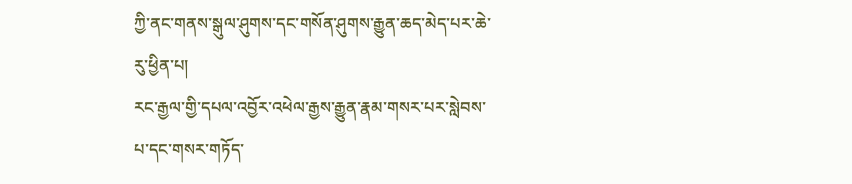ཀྱི་ནང་གནས་སྒུལ་ཤུགས་དང་གསོན་ཤུགས་རྒྱུན་ཆད་མེད་པར་ཆེ་རུ་ཕྱིན་པ།
རང་རྒྱལ་གྱི་དཔལ་འབྱོར་འཕེལ་རྒྱས་རྒྱུན་རྣམ་གསར་པར་སླེབས་པ་དང་གསར་གཏོད་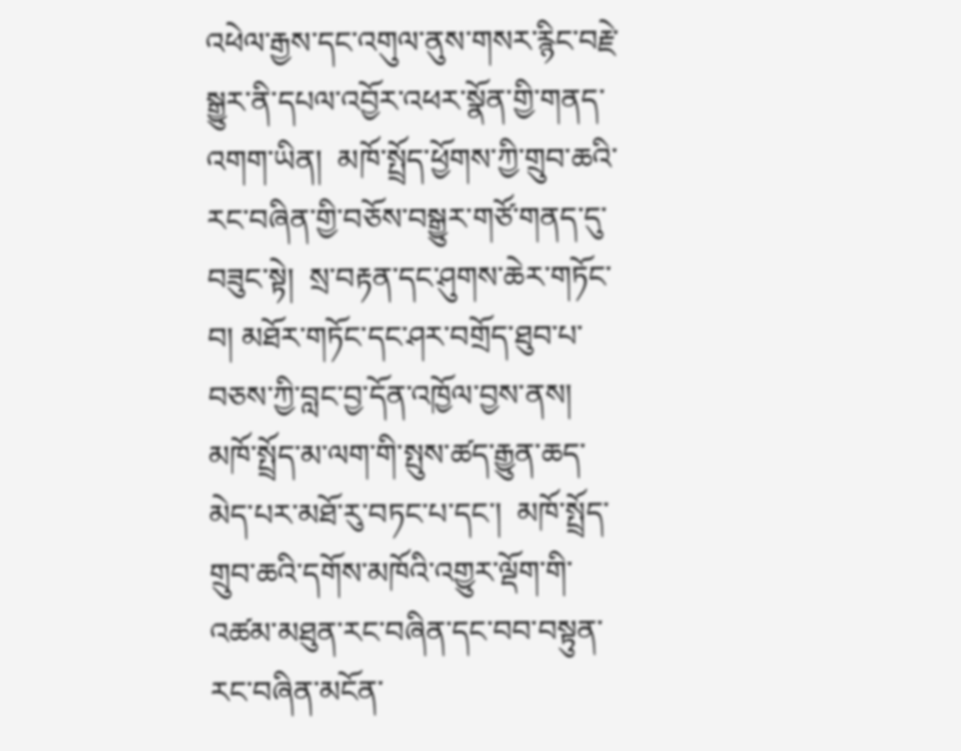འཕེལ་རྒྱས་དང་འགུལ་ནུས་གསར་རྙིང་བརྗེ་སྒྱུར་ནི་དཔལ་འབྱོར་འཕར་སྣོན་གྱི་གནད་འགག་ཡིན།  མཁོ་སྤྲོད་ཕྱོགས་ཀྱི་གྲུབ་ཆའི་རང་བཞིན་གྱི་བཅོས་བསྒྱུར་གཙོ་གནད་དུ་བཟུང་སྟེ།  སྲ་བརྟན་དང་ཤུགས་ཆེར་གཏོང་བ། མཐོར་གཏོང་དང་ཤར་བགྲོད་ཐུབ་པ་བཅས་ཀྱི་བླང་བྱ་དོན་འཁྱོལ་བྱས་ནས།  མཁོ་སྤྲོད་མ་ལག་གི་སྤུས་ཚད་རྒྱུན་ཆད་མེད་པར་མཐོ་རུ་བཏང་པ་དང་།  མཁོ་སྤྲོད་གྲུབ་ཆའི་དགོས་མཁོའི་འགྱུར་ལྡོག་གི་འཚམ་མཐུན་རང་བཞིན་དང་བབ་བསྟུན་རང་བཞིན་མངོན་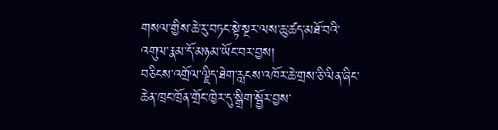གསལ་གྱིས་ཆེ་རུ་བཏང་སྟེ་སྔར་ལས་ཆུ་ཚད་མཐོ་བའི་འགུལ་རྣམ་དོ་མཉམ་ཡོང་བར་བྱས།
བཅིངས་འགྲོལ་ལྗིད་ཐེག་རླངས་འཁོར་ཆེ་གྲས་ཅི་ལིན་ཞིང་ཆེན་ཁྲང་ཁྲོན་གྲོང་ཁྱེར་དུ་སྒྲིག་སྦྱོར་བྱས་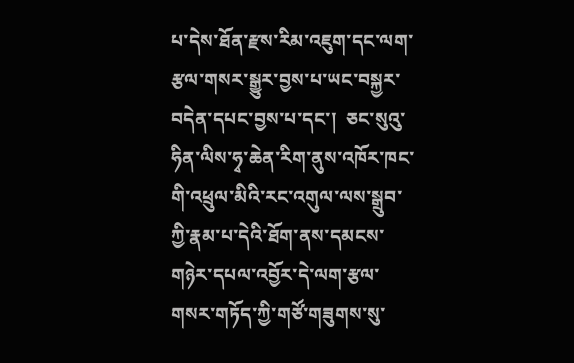པ་དེས་ཐོན་རྫས་རིམ་འཇུག་དང་ལག་རྩལ་གསར་སྒྱུར་བྱས་པ་ཡང་བསྐྱར་བདེན་དཔང་བྱས་པ་དང་།  ཅང་སུའུ་ཧིན་ལིས་ཧྭ་ཆེན་རིག་ནུས་འཁོར་ཁང་གི་འཕྲུལ་མིའི་རང་འགུལ་ལས་སྒྲུབ་ཀྱི་རྣམ་པ་དེའི་ཐོག་ནས་དམངས་གཉེར་དཔལ་འབྱོར་དེ་ལག་རྩལ་གསར་གཏོད་ཀྱི་གཙོ་གཟུགས་སུ་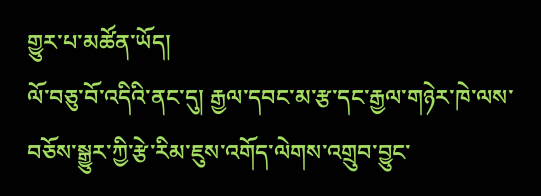གྱུར་པ་མཚོན་ཡོད།
ལོ་བཅུ་བོ་འདིའི་ནང་དུ། རྒྱལ་དབང་མ་རྩ་དང་རྒྱལ་གཉེར་ཁེ་ལས་བཅོས་སྒྱུར་ཀྱི་རྩེ་རིམ་ཇུས་འགོད་ལེགས་འགྲུབ་བྱུང་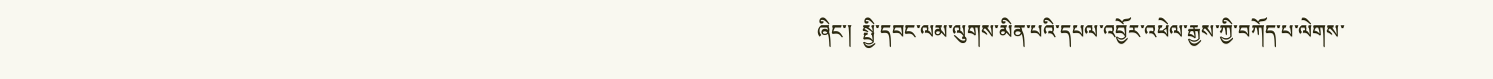ཞིང་།  སྤྱི་དབང་ལམ་ལུགས་མིན་པའི་དཔལ་འབྱོར་འཕེལ་རྒྱས་ཀྱི་བཀོད་པ་ལེགས་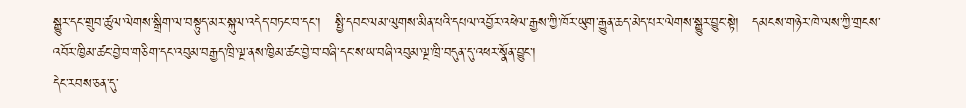སྒྱུར་དང་གྲུབ་ཚུལ་ལེགས་སྒྲིག་ལ་བསྟུད་མར་སྐུལ་འདེད་བཏང་བ་དང་།   སྤྱི་དབང་ལམ་ལུགས་མིན་པའི་དཔལ་འབྱོར་འཕེལ་རྒྱས་ཀྱི་ཁོར་ཡུག་རྒྱུན་ཆད་མེད་པར་ལེགས་སྒྱུར་བྱུང་སྟེ།   དམངས་གཉེར་ཁེ་ལས་ཀྱི་གྲངས་འབོར་ཁྱིམ་ཚང་བྱེ་བ་གཅིག་དང་འབུམ་བརྒྱད་ཁྲི་ལྔ་ནས་ཁྱིམ་ཚང་བྱེ་བ་བཞི་དང་ས་ཡ་བཞི་འབུམ་ལྔ་ཁྲི་བདུན་དུ་འཕར་སྣོན་བྱུང་།
དེང་རབས་ཅན་དུ་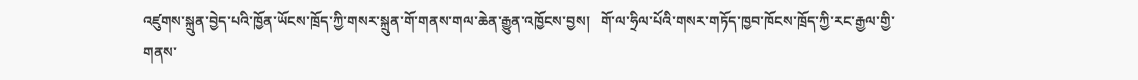འཛུགས་སྐྲུན་བྱེད་པའི་ཁྱོན་ཡོངས་ཁྲོད་ཀྱི་གསར་སྐྲུན་གོ་གནས་གལ་ཆེན་རྒྱུན་འཁྱོངས་བྱས།   གོ་ལ་ཧྲིལ་པོའི་གསར་གཏོད་ཁྱབ་ཁོངས་ཁྲོད་ཀྱི་རང་རྒྱལ་གྱི་གནས་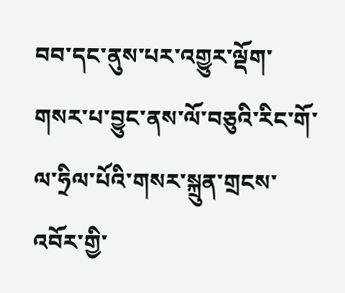བབ་དང་ནུས་པར་འགྱུར་ལྡོག་གསར་པ་བྱུང་ནས་ལོ་བཅུའི་རིང་གོ་ལ་ཧྲིལ་པོའི་གསར་སྐྲུན་གྲངས་འབོར་གྱི་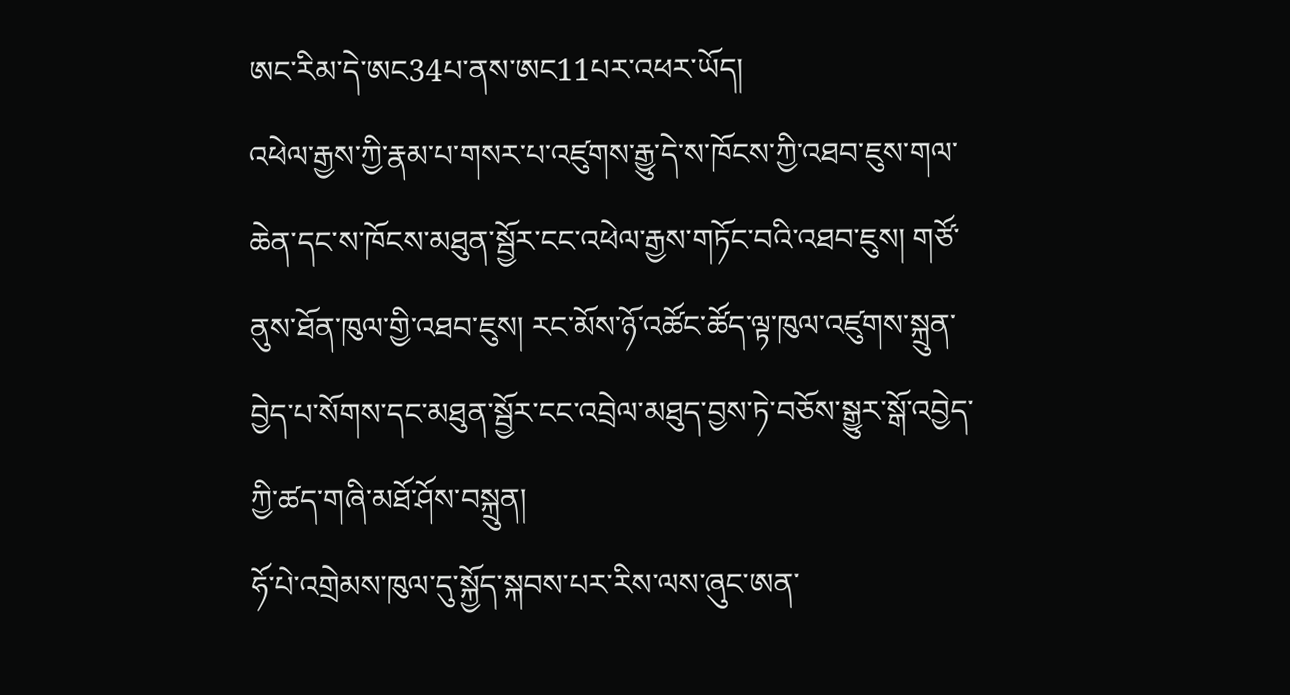ཨང་རིམ་དེ་ཨང34པ་ནས་ཨང11པར་འཕར་ཡོད།
འཕེལ་རྒྱས་ཀྱི་རྣམ་པ་གསར་པ་འཛུགས་རྒྱུ་དེ་ས་ཁོངས་ཀྱི་འཐབ་ཇུས་གལ་ཆེན་དང་ས་ཁོངས་མཐུན་སྦྱོར་ངང་འཕེལ་རྒྱས་གཏོང་བའི་འཐབ་ཇུས། གཙོ་ནུས་ཐོན་ཁུལ་གྱི་འཐབ་ཇུས། རང་མོས་ཉོ་འཚོང་ཚོད་ལྟ་ཁུལ་འཛུགས་སྐྲུན་བྱེད་པ་སོགས་དང་མཐུན་སྦྱོར་ངང་འབྲེལ་མཐུད་བྱས་ཏེ་བཅོས་སྒྱུར་སྒོ་འབྱེད་ཀྱི་ཚད་གཞི་མཐོ་ཤོས་བསྐྲུན།
ཧོ་པེ་འགྲེམས་ཁུལ་དུ་སྐྱོད་སྐབས་པར་རིས་ལས་ཞུང་ཨན་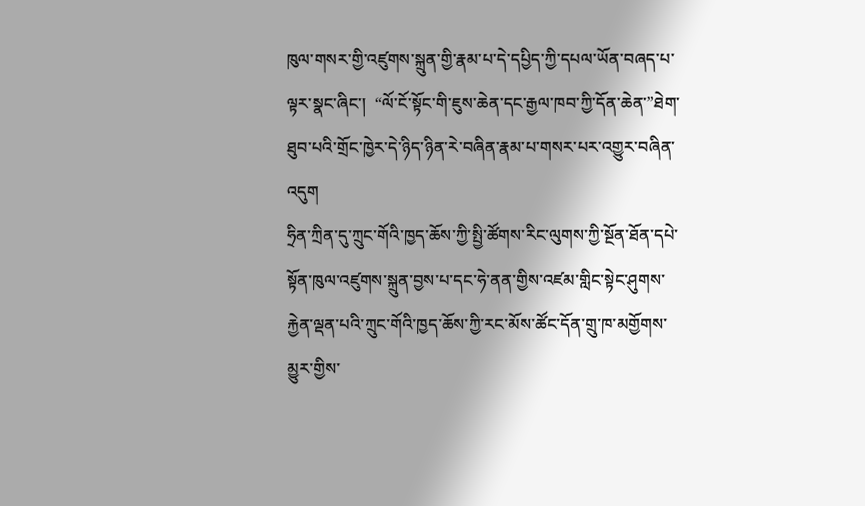ཁུལ་གསར་གྱི་འཛུགས་སྐྲུན་གྱི་རྣམ་པ་དེ་དཔྱིད་ཀྱི་དཔལ་ཡོན་བཞད་པ་ལྟར་སྣང་ཞིང་།  “ལོ་ངོ་སྟོང་གི་ཇུས་ཆེན་དང་རྒྱལ་ཁབ་ཀྱི་དོན་ཆེན་”ཐེག་ཐུབ་པའི་གྲོང་ཁྱེར་དེ་ཉིད་ཉིན་རེ་བཞིན་རྣམ་པ་གསར་པར་འགྱུར་བཞིན་འདུག
ཧྲིན་ཀྲིན་དུ་ཀྲུང་གོའི་ཁྱད་ཆོས་ཀྱི་སྤྱི་ཚོགས་རིང་ལུགས་ཀྱི་སྔོན་ཐོན་དཔེ་སྟོན་ཁུལ་འཛུགས་སྐྲུན་བྱས་པ་དང་ཧེ་ནན་གྱིས་འཛམ་གླིང་སྟེང་ཤུགས་རྐྱེན་ལྡན་པའི་ཀྲུང་གོའི་ཁྱད་ཆོས་ཀྱི་རང་མོས་ཚོང་དོན་གྲུ་ཁ་མགྱོགས་མྱུར་གྱིས་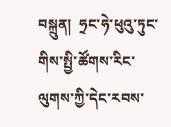བསྐྲུན།  ཧྲང་ཧེ་ཕུའུ་ཏུང་གིས་སྤྱི་ཚོགས་རིང་ལུགས་ཀྱི་དེང་རབས་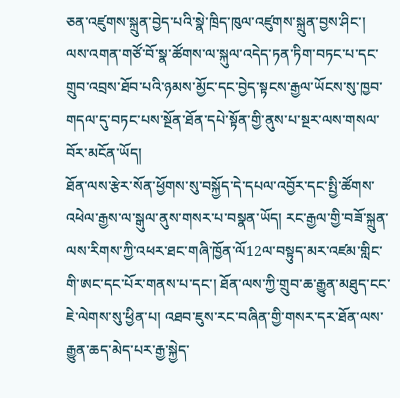ཅན་འཛུགས་སྐྲུན་བྱེད་པའི་སྣེ་ཁྲིད་ཁུལ་འཛུགས་སྐྲུན་བྱས་ཤིང་།  ལས་འགན་གཙོ་བོ་སྣ་ཚོགས་ལ་སྐུལ་འདེད་ཏན་ཏིག་བཏང་པ་དང་གྲུབ་འབྲས་ཐོབ་པའི་ཉམས་མྱོང་དང་བྱེད་སྟངས་རྒྱལ་ཡོངས་སུ་ཁྱབ་གདལ་དུ་བཏང་པས་སྔོན་ཐོན་དཔེ་སྟོན་གྱི་ནུས་པ་སྔར་ལས་གསལ་བོར་མངོན་ཡོད།
ཐོན་ལས་རྩེར་སོན་ཕྱོགས་སུ་བསྐྱོད་དེ་དཔལ་འབྱོར་དང་སྤྱི་ཚོགས་འཕེལ་རྒྱས་ལ་སྒུལ་ནུས་གསར་པ་བསྣན་ཡོད། རང་རྒྱལ་གྱི་བཟོ་སྐྲུན་ལས་རིགས་ཀྱི་འཕར་ཐང་གཞི་ཁྱོན་ལོ12ལ་བསྟུད་མར་འཛམ་གླིང་གི་ཨང་དང་པོར་གནས་པ་དང་། ཐོན་ལས་ཀྱི་གྲུབ་ཆ་རྒྱུན་མཐུད་ངང་ཇེ་ལེགས་སུ་ཕྱིན་པ། འཐབ་ཇུས་རང་བཞིན་གྱི་གསར་དར་ཐོན་ལས་རྒྱུན་ཆད་མེད་པར་རྒྱ་སྐྱེད་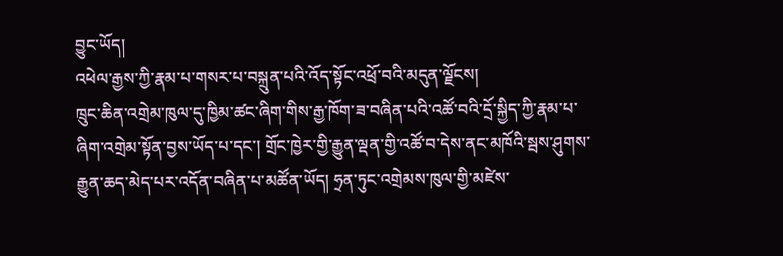བྱུང་ཡོད།
འཕེལ་རྒྱས་ཀྱི་རྣམ་པ་གསར་པ་བསྐྲུན་པའི་འོད་སྟོང་འཕྲོ་བའི་མདུན་ལྗོངས།
ཁྲུང་ཆིན་འགྲེམ་ཁུལ་དུ་ཁྱིམ་ཚང་ཞིག་གིས་རྒྱ་ཁོག་ཟ་བཞིན་པའི་འཚོ་བའི་དྲོ་སྐྱིད་ཀྱི་རྣམ་པ་ཞིག་འགྲེམ་སྟོན་བྱས་ཡོད་པ་དང་། གྲོང་ཁྱེར་གྱི་རྒྱུན་ལྡན་གྱི་འཚོ་བ་དེས་ནང་མཁོའི་སྦས་ཤུགས་རྒྱུན་ཆད་མེད་པར་འདོན་བཞིན་པ་མཚོན་ཡོད། ཧྲན་ཏུང་འགྲེམས་ཁུལ་གྱི་མཛེས་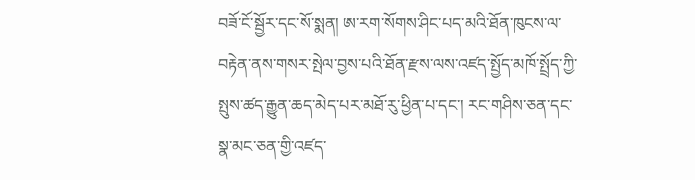བཟོ་ངོ་སྦྱོར་དང་སོ་སྨན། ཨ་རག་སོགས་ཤིང་པད་མའི་ཐོན་ཁུངས་ལ་བརྟེན་ནས་གསར་སྤེལ་བྱས་པའི་ཐོན་རྫས་ལས་འཛད་སྤྱོད་མཁོ་སྤྲོད་ཀྱི་སྤུས་ཚད་རྒྱུན་ཆད་མེད་པར་མཐོ་རུ་ཕྱིན་པ་དང་། རང་གཤིས་ཅན་དང་སྣ་མང་ཅན་གྱི་འཛད་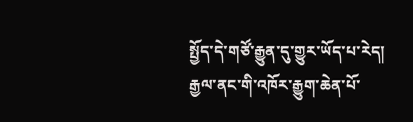སྤྱོད་དེ་གཙོ་རྒྱུན་དུ་གྱུར་ཡོད་པ་རེད།
རྒྱལ་ནང་གི་འཁོར་རྒྱུག་ཆེན་པོ་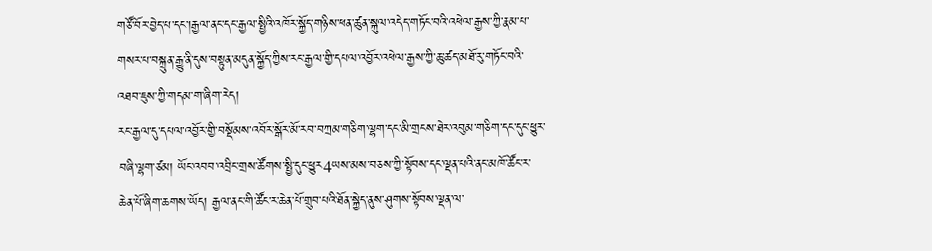གཙོ་བོར་བྱེད་པ་དང་།རྒྱལ་ནང་དང་རྒྱལ་སྤྱིའི་འཁོར་སྐྱོད་གཉིས་ཕན་ཚུན་སྐུལ་འདེད་གཏོང་བའི་འཕེལ་རྒྱས་ཀྱི་རྣམ་པ་གསར་པ་བསྐྲུན་རྒྱུ་ནི་དུས་བསྟུན་མདུན་སྐྱོད་ཀྱིས་རང་རྒྱལ་གྱི་དཔལ་འབྱོར་འཕེལ་རྒྱས་ཀྱི་ཆུ་ཚད་མཐོ་རུ་གཏོང་བའི་འཐབ་ཇུས་ཀྱི་གདམ་ག་ཞིག་རེད།
རང་རྒྱལ་དུ་དཔལ་འབྱོར་གྱི་བསྡོམས་འབོར་སྒོར་མོ་རབ་བཀྲམ་གཅིག་ལྷག་དང་མི་གྲངས་ཐེར་འབུམ་གཅིག་དང་དུང་ཕྱུར་བཞི་ལྷག་ཙམ། ཡོང་འབབ་འབྲིང་གྲས་ཚོགས་སྤྱི་དུང་ཕྱུར4ཡས་མས་བཅས་ཀྱི་སྟོབས་དང་ལྡན་པའི་ནང་མཁོ་ཚོང་ར་ཆེན་པོ་ཞིག་ཆགས་ཡོད། རྒྱལ་ནང་གི་ཚོང་ར་ཆེན་པོ་གྲུབ་པའི་ཐོན་སྐྱེད་ནུས་ཤུགས་སྟོབས་ལྡན་ལ་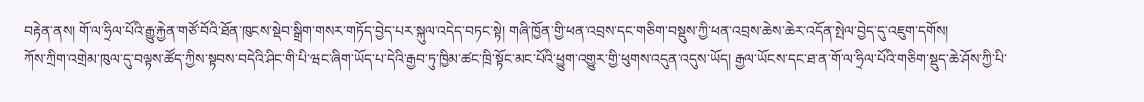བརྟེན་ནས། གོ་ལ་ཧྲིལ་པོའི་རྒྱུ་རྐྱེན་གཙོ་བོའི་ཐོན་ཁུངས་སྡེབ་སྒྲིག་གསར་གཏོད་བྱེད་པར་སྐུལ་འདེད་བཏང་སྟེ། གཞི་ཁྱོན་གྱི་ཕན་འབྲས་དང་གཅིག་བསྡུས་ཀྱི་ཕན་འབྲས་ཆེས་ཆེར་འདོན་སྤེལ་བྱེད་དུ་འཇུག་དགོས།
ཀོས་ཀྲིག་འགྲེམ་ཁུལ་དུ་བལྟས་ཚོད་ཀྱིས་སྟབས་བདེའི་ཤིང་གི་པི་ཝང་ཞིག་ཡོད་པ་དེའི་རྒྱབ་ཏུ་ཁྱིམ་ཚང་ཁྲི་སྟོང་མང་པོའི་ཕྱུག་འགྱུར་གྱི་ཕུགས་འདུན་འདུས་ཡོད། རྒྱལ་ཡོངས་དང་ཐ་ན་གོ་ལ་ཧྲིལ་པོའི་གཅིག་སྡུད་ཆེ་ཤོས་ཀྱི་པི་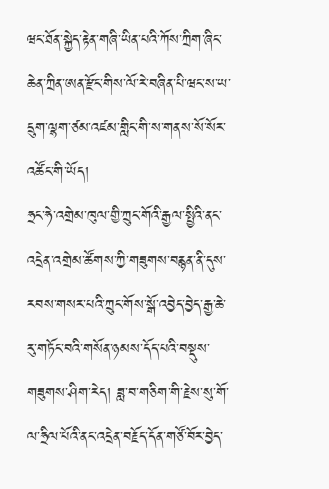ཝང་ཐོན་སྐྱེད་རྟེན་གཞི་ཡིན་པའི་ཀོས་ཀྲིག་ཞིང་ཆེན་ཀྲིན་ཨན་རྫོང་གིས་ལོ་རེ་བཞིན་པི་ཝང་ས་ཡ་དྲུག་ལྷག་ཙམ་འཛམ་གླིང་གི་ས་གནས་སོ་སོར་འཚོང་གི་ཡོད།
ཧྲང་ཧེ་འགྲེམ་ཁུལ་གྱི་ཀྲུང་གོའི་རྒྱལ་སྤྱིའི་ནང་འདྲེན་འགྲེམ་ཚོགས་ཀྱི་གཟུགས་བརྙན་ནི་དུས་རབས་གསར་པའི་ཀྲུང་གོས་སྒོ་འབྱེད་བྱེད་རྒྱ་ཆེ་རུ་གཏོང་བའི་གསོན་ཉམས་དོད་པའི་བསྡུས་གཟུགས་ཤིག་རེད། ཟླ་བ་གཅིག་གི་རྗེས་སུ་གོ་ལ་ཧྲིལ་པོའི་ནང་འདྲེན་བརྗོད་དོན་གཙོ་བོར་བྱེད་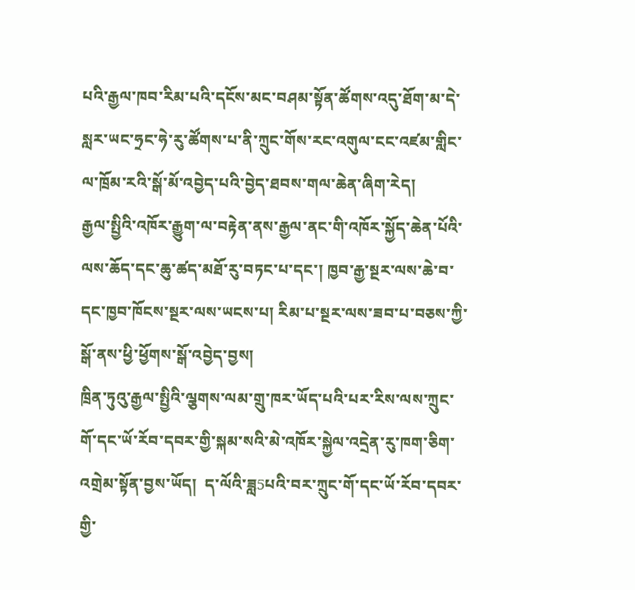པའི་རྒྱལ་ཁབ་རིམ་པའི་དངོས་མང་བཤམ་སྟོན་ཚོགས་འདུ་ཐོག་མ་དེ་སླར་ཡང་ཧྲང་ཧེ་རུ་ཚོགས་པ་ནི་ཀྲུང་གོས་རང་འགུལ་ངང་འཛམ་གླིང་ལ་ཁྲོམ་རའི་སྒོ་མོ་འབྱེད་པའི་བྱེད་ཐབས་གལ་ཆེན་ཞིག་རེད།
རྒྱལ་སྤྱིའི་འཁོར་རྒྱུག་ལ་བརྟེན་ནས་རྒྱལ་ནང་གི་འཁོར་སྐྱོད་ཆེན་པོའི་ལས་ཆོད་དང་ཆུ་ཚད་མཐོ་རུ་བཏང་པ་དང་། ཁྱབ་རྒྱ་སྔར་ལས་ཆེ་བ་དང་ཁྱབ་ཁོངས་སྔར་ལས་ཡངས་པ། རིམ་པ་སྔར་ལས་ཟབ་པ་བཅས་ཀྱི་སྒོ་ནས་ཕྱི་ཕྱོགས་སྒོ་འབྱེད་བྱས།
ཁྲིན་ཏུའུ་རྒྱལ་སྤྱིའི་ལྕགས་ལམ་གྲུ་ཁར་ཡོད་པའི་པར་རིས་ལས་ཀྲུང་གོ་དང་ཡོ་རོབ་དབར་གྱི་སྐམ་སའི་མེ་འཁོར་སྐྱེལ་འདྲེན་རུ་ཁག་ཅིག་འགྲེམ་སྟོན་བྱས་ཡོད།  ད་ལོའི་ཟླ5པའི་བར་ཀྲུང་གོ་དང་ཡོ་རོབ་དབར་གྱི་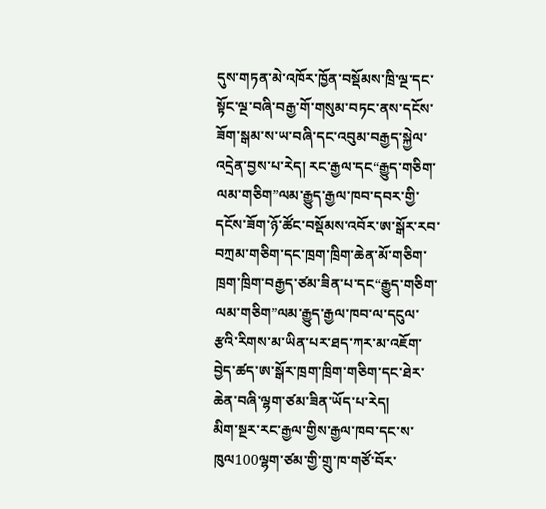དུས་གཏན་མེ་འཁོར་ཁྱོན་བསྡོམས་ཁྲི་ལྔ་དང་སྟོང་ལྔ་བཞི་བརྒྱ་གོ་གསུམ་བཏང་ནས་དངོས་ཟོག་སྒམ་ས་ཡ་བཞི་དང་འབུམ་བརྒྱད་སྐྱེལ་འདྲེན་བྱས་པ་རེད། རང་རྒྱལ་དང“རྒྱུད་གཅིག་ལམ་གཅིག”ལམ་རྒྱུད་རྒྱལ་ཁབ་དབར་གྱི་དངོས་ཟོག་ཉོ་ཚོང་བསྡོམས་འབོར་ཨ་སྒོར་རབ་བཀྲམ་གཅིག་དང་ཁྲག་ཁྲིག་ཆེན་མོ་གཅིག་ཁྲག་ཁྲིག་བརྒྱད་ཙམ་ཟིན་པ་དང“རྒྱུད་གཅིག་ལམ་གཅིག”ལམ་རྒྱུད་རྒྱལ་ཁབ་ལ་དངུལ་རྩའི་རིགས་མ་ཡིན་པར་ཐད་ཀར་མ་འཇོག་བྱེད་ཚད་ཨ་སྒོར་ཁྲག་ཁྲིག་གཅིག་དང་ཐེར་ཆེན་བཞི་ལྷག་ཙམ་ཟིན་ཡོད་པ་རེད།
མིག་སྔར་རང་རྒྱལ་གྱིས་རྒྱལ་ཁབ་དང་ས་ཁུལ100ལྷག་ཙམ་གྱི་གྲུ་ཁ་གཙོ་བོར་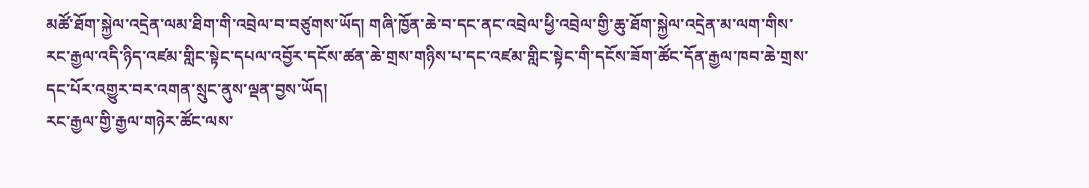མཚོ་ཐོག་སྐྱེལ་འདྲེན་ལམ་ཐིག་གི་འབྲེལ་བ་བཙུགས་ཡོད། གཞི་ཁྱོན་ཆེ་བ་དང་ནང་འབྲེལ་ཕྱི་འབྲེལ་གྱི་ཆུ་ཐོག་སྐྱེལ་འདྲེན་མ་ལག་གིས་རང་རྒྱལ་འདི་ཉིད་འཛམ་གླིང་སྟེང་དཔལ་འབྱོར་དངོས་ཚན་ཆེ་གྲས་གཉིས་པ་དང་འཛམ་གླིང་སྟེང་གི་དངོས་ཟོག་ཚོང་དོན་རྒྱལ་ཁབ་ཆེ་གྲས་དང་པོར་འགྱུར་བར་འགན་སྲུང་ནུས་ལྡན་བྱས་ཡོད།
རང་རྒྱལ་གྱི་རྒྱལ་གཉེར་ཚོང་ལས་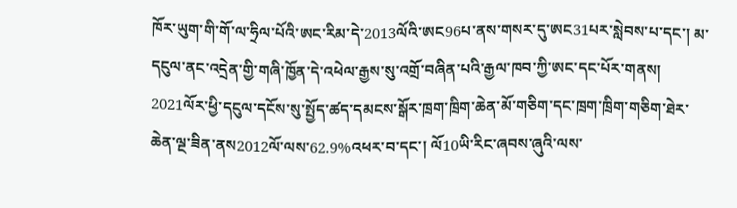ཁོར་ཡུག་གི་གོ་ལ་ཧྲིལ་པོའི་ཨང་རིམ་དེ་2013ལོའི་ཨང96པ་ནས་གསར་དུ་ཨང31པར་སླེབས་པ་དང་། མ་དངུལ་ནང་འདྲེན་གྱི་གཞི་ཁྱོན་དེ་འཕེལ་རྒྱས་སུ་འགྲོ་བཞིན་པའི་རྒྱལ་ཁབ་ཀྱི་ཨང་དང་པོར་གནས། 2021ལོར་ཕྱི་དངུལ་དངོས་སུ་སྤྱོད་ཚད་དམངས་སྒོར་ཁྲག་ཁྲིག་ཆེན་མོ་གཅིག་དང་ཁྲག་ཁྲིག་གཅིག་ཐེར་ཆེན་ལྔ་ཟིན་ནས2012ལོ་ལས་62.9%འཕར་བ་དང་། ལོ10ཡི་རིང་ཞབས་ཞུའི་ལས་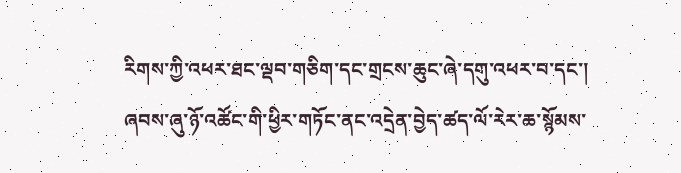རིགས་ཀྱི་འཕར་ཐང་ལྡབ་གཅིག་དང་གྲངས་ཆུང་ཞེ་དགུ་འཕར་བ་དང་།  ཞབས་ཞུ་ཉོ་འཚོང་གི་ཕྱིར་གཏོང་ནང་འདྲེན་བྱེད་ཚད་ལོ་རེར་ཆ་སྙོམས་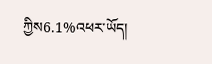ཀྱིས6.1%འཕར་ཡོད།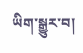ཡིག་སྒྱུར་བ།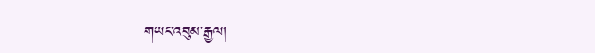གཡང་འབུམ་རྒྱལ།